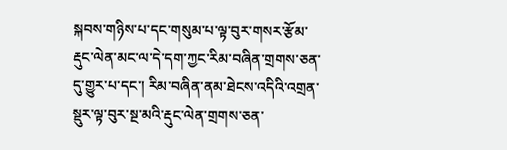སྐབས་གཉིས་པ་དང་གསུམ་པ་ལྟ་བུར་གསར་རྩོམ་རྡུང་ལེན་མང་ལ་དེ་དག་ཀྱང་རིམ་བཞིན་གྲགས་ཅན་དུ་གྱུར་པ་དང་། རིམ་བཞིན་ནམ་ཐེངས་འདིའི་འགྲན་སྡུར་ལྟ་བུར་སྔ་མའི་རྡུང་ལེན་གྲགས་ཅན་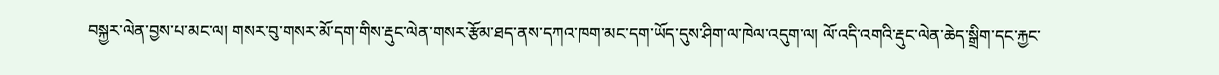བསྐྱར་ལེན་བྱས་པ་མང་ལ། གསར་བུ་གསར་མོ་དག་གིས་རྡུང་ལེན་གསར་རྩོམ་ཐད་ནས་དཀའ་ཁག་མང་དག་ཡོད་དུས་ཤིག་ལ་ཁེལ་འདུག་ལ། ལོ་འདི་འགའི་རྡུང་ལེན་ཆེད་སྒྲིག་དང་རྐྱང་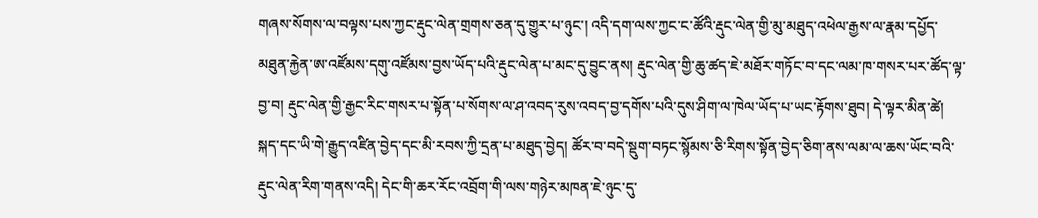གཞས་སོགས་ལ་བལྟས་པས་ཀྱང་རྡུང་ལེན་གྲགས་ཅན་དུ་གྱུར་པ་ཉུང་། འདི་དག་ལས་ཀྱང་ང་ཚོའི་རྡུང་ལེན་གྱི་མུ་མཐུད་འཕེལ་རྒྱས་ལ་རྣམ་དཔྱོད་མཐུན་རྐྱེན་ཨ་འཛོམས་དགུ་འཛོམས་བྱས་ཡོད་པའི་རྡུང་ལེན་པ་མང་དུ་བྱུང་ནས། རྡུང་ལེན་གྱི་ཆུ་ཚད་ཇེ་མཐོར་གཏོང་བ་དང་ལམ་ཁ་གསར་པར་ཚོད་ལྟ་བྱ་བ། རྡུང་ལེན་གྱི་རྒྱང་རིང་གསར་པ་སྟོན་པ་སོགས་ལ་ཤ་འབད་རུས་འབད་བྱ་དགོས་པའི་དུས་ཤིག་ལ་ཁེལ་ཡོད་པ་ཡང་རྟོགས་ཐུབ། དེ་ལྟར་མིན་ཚེ། སྐད་དང་ཡི་གེ་རྒྱུད་འཛིན་བྱེད་དང་མི་རབས་ཀྱི་དྲན་པ་མཐུད་བྱེད། ཚོར་བ་བདེ་སྡུག་བཏང་སྙོམས་ཅི་རིགས་སྟོན་བྱེད་ཅིག་ནས་ལམ་ལ་ཆས་ཡོང་བའི་རྡུང་ལེན་རིག་གནས་འདི། དེང་གི་ཆར་རོང་འབྲོག་གི་ལས་གཉེར་མཁན་ཇེ་ཉུང་དུ་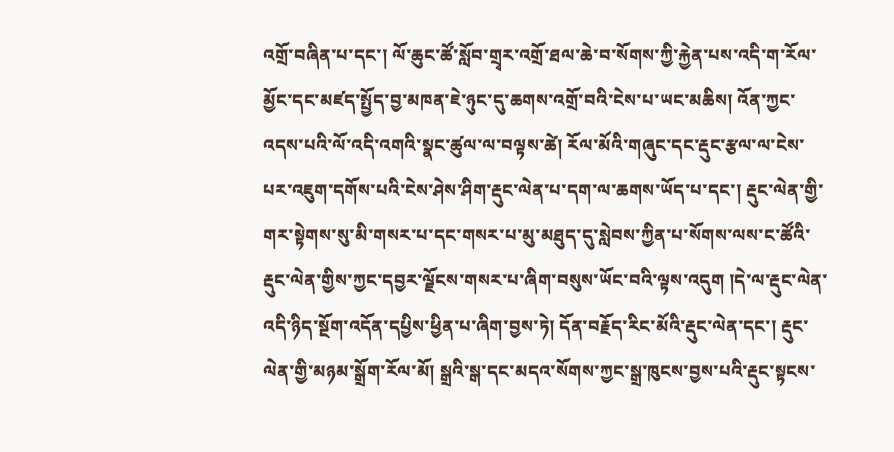འགྲོ་བཞིན་པ་དང་། ལོ་ཆུང་ཚོ་སློབ་གྲྭར་འགྲོ་ཐལ་ཆེ་བ་སོགས་ཀྱི་རྐྱེན་པས་འདི་ག་རོལ་མྱོང་དང་མཛད་སྤྱོད་བྱ་མཁན་ཇེ་ཉུང་དུ་ཆགས་འགྲོ་བའི་ངེས་པ་ཡང་མཆིས། འོན་ཀྱང་འདས་པའི་ལོ་འདི་འགའི་སྣང་ཚུལ་ལ་བལྟས་ཚེ། རོལ་མོའི་གཞུང་དང་རྡུང་རྩལ་ལ་ངེས་པར་འཇུག་དགོས་པའི་ངེས་ཤེས་ཤིག་རྡུང་ལེན་པ་དག་ལ་ཆགས་ཡོད་པ་དང་། རྡུང་ལེན་གྱི་གར་སྟེགས་སུ་མི་གསར་པ་དང་གསར་པ་མུ་མཐུད་དུ་སླེབས་ཀྱིན་པ་སོགས་ལས་ང་ཚོའི་རྡུང་ལེན་གྱིས་ཀྱང་དབྱར་ལྗོངས་གསར་པ་ཞིག་བསུས་ཡོང་བའི་ལྟས་འདུག །དེ་ལ་རྡུང་ལེན་འདི་ཉིད་སྔོག་འདོན་དཔྱིས་ཕྱིན་པ་ཞིག་བྱས་ཏེ། དོན་བརྗོད་རིང་མོའི་རྡུང་ལེན་དང་། རྡུང་ལེན་གྱི་མཉམ་སྒྲོག་རོལ་མོ། སྒྲའི་སྒ་དང་མདའ་སོགས་ཀྱང་སྒྲ་ཁུངས་བྱས་པའི་རྡུང་སྟངས་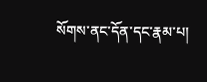སོགས་ནང་དོན་དང་རྣམ་པ།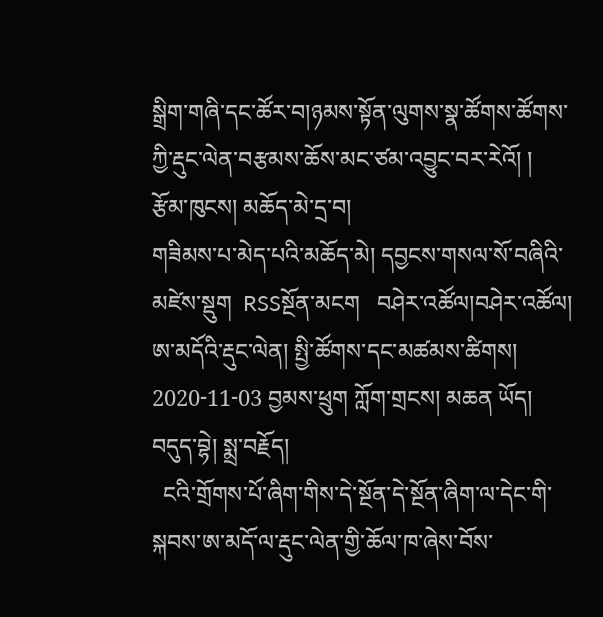སྒྲིག་གཞི་དང་ཚོར་བ།ཉམས་སྟོན་ལུགས་སྣ་ཚོགས་ཚོགས་ཀྱི་རྡུང་ལེན་བརྩམས་ཆོས་མང་ཙམ་འབྱུང་བར་རེའོ། །
རྩོམ་ཁུངས། མཆོད་མེ་དྲ་བ།
གཟིམས་པ་མེད་པའི་མཆོད་མེ། དབྱངས་གསལ་སོ་བཞིའི་མཛེས་སྡུག  RSSསྔོན་མངག   བཤེར་འཚོལ།བཤེར་འཚོལ།
ཨ་མདོའི་རྡུང་ལེན། སྤྱི་ཚོགས་དང་མཚམས་ཚིགས།
2020-11-03 བྱམས་ཕྲུག ཀློག་གྲངས། མཆན ཡོད།
བདུད་བྷེ། སྨྲ་བརྗོད།
  ངའི་གྲོགས་པོ་ཞིག་གིས་དེ་སྔོན་དེ་སྔོན་ཞིག་ལ་དེང་གི་སྐབས་ཨ་མདོ་ལ་རྡུང་ལེན་གྱི་ཆོལ་ཁ་ཞེས་བོས་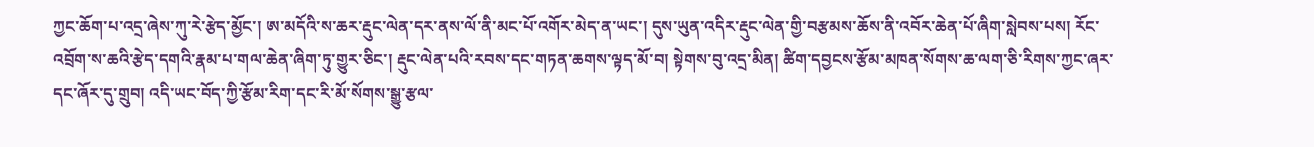ཀྱང་ཆོག་པ་འདྲ་ཞེས་ཀུ་རེ་རྩེད་མྱོང་། ཨ་མདོའི་ས་ཆར་རྡུང་ལེན་དར་ནས་ལོ་ནི་མང་པོ་འགོར་མེད་ན་ཡང་། དུས་ཡུན་འདིར་རྡུང་ལེན་གྱི་བརྩམས་ཆོས་ནི་འབོར་ཆེན་པོ་ཞིག་སླེབས་པས། རོང་འབྲོག་ས་ཆའི་རྩེད་དགའི་རྣམ་པ་གལ་ཆེན་ཞིག་ཏུ་གྱུར་ཅིང་། རྡུང་ལེན་པའི་རབས་དང་གཏན་ཆགས་ལྟད་མོ་བ། སྟེགས་བུ་འདྲ་མིན། ཚིག་དབྱངས་རྩོམ་མཁན་སོགས་ཆ་ལག་ཅི་རིགས་ཀྱང་ཞར་དང་ཞོར་དུ་གྲུབ། འདི་ཡང་བོད་ཀྱི་རྩོམ་རིག་དང་རི་མོ་སོགས་སྒྱུ་རྩལ་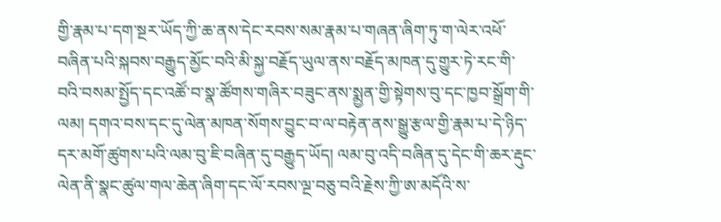གྱི་རྣམ་པ་དག་སྔར་ཡོད་ཀྱི་ཆ་ནས་དེང་རབས་སམ་རྣམ་པ་གཞན་ཞིག་ཏུ་ག་ལེར་འཕོ་བཞིན་པའི་སྐབས་བརྒྱུད་མྱོང་བའི་མི་སྐྱ་བརྗོད་ཡུལ་ནས་བརྗོད་མཁན་དུ་གྱུར་ཏེ་རང་གི་བའི་བསམ་སྤྱོད་དང་འཚོ་བ་སྣ་ཚོགས་གཞིར་བཟུང་ནས་སྨྱན་གྱི་སྟེགས་བུ་དང་ཁྱབ་སྒྲོག་གི་ལམ། དགའ་བས་དང་དུ་ལེན་མཁན་སོགས་བྱུང་བ་ལ་བརྟེན་ནས་སྒྱུ་རྩལ་གྱི་རྣམ་པ་དེ་ཉིད་དར་མགོ་ཚུགས་པའི་ལམ་བུ་ཇི་བཞིན་དུ་བརྒྱུད་ཡོད། ལམ་བུ་འདི་བཞིན་དུ་དེང་གི་ཆར་རྡུང་ལེན་ནི་སྣང་ཚུལ་གལ་ཆེན་ཞིག་དང་ལོ་རབས་ལྔ་བཅུ་བའི་རྗེས་ཀྱི་ཨ་མདོའི་ས་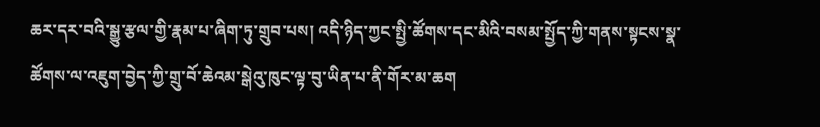ཆར་དར་བའི་སྒྱུ་རྩལ་གྱི་རྣམ་པ་ཞིག་ཏུ་གྲུབ་པས། འདི་ཉིད་ཀྱང་སྤྱི་ཚོགས་དང་མིའི་བསམ་སྤྱོད་ཀྱི་གནས་སྟངས་སྣ་ཚོགས་ལ་འཇུག་བྱེད་ཀྱི་གྲུ་བོ་ཆེའམ་སྒེའུ་ཁུང་ལྟ་བུ་ཡིན་པ་ནི་གོར་མ་ཆག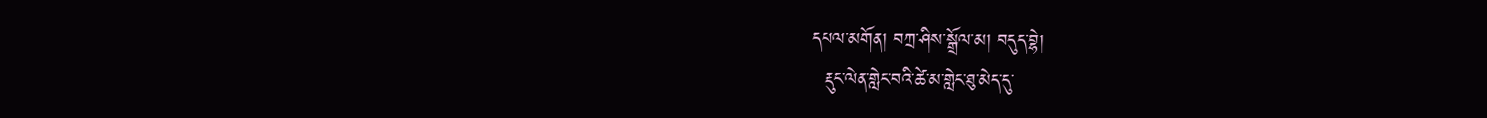དཔལ་མགོན། བཀྲ་ཤིས་སྒྲོལ་མ། བདུད་བྷེ།
  རྡུང་ལེན་གླེང་བའི་ཚེ་མ་གླེང་ཐུ་མེད་དུ་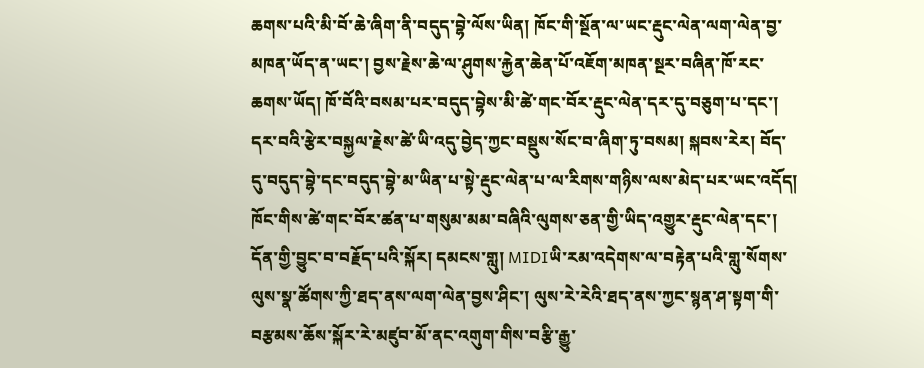ཆགས་པའི་མི་བོ་ཆེ་ཞིག་ནི་བདུད་བྷེ་ལོས་ཡིན། ཁོང་གི་སྔོན་ལ་ཡང་རྡུང་ལེན་ལག་ལེན་བྱ་མཁན་ཡོད་ན་ཡང་། བྱས་རྗེས་ཆེ་ལ་ཤུགས་རྐྱེན་ཆེན་པོ་འཇོག་མཁན་སྔར་བཞིན་ཁོ་རང་ཆགས་ཡོད། ཁོ་བོའི་བསམ་པར་བདུད་བྷེས་མི་ཚེ་གང་བོར་རྡུང་ལེན་དར་དུ་བཅུག་པ་དང་། དར་བའི་རྩེར་བསྐྱལ་རྗེས་ཚེ་ཡི་འདུ་བྱེད་ཀྱང་བསྡུས་སོང་བ་ཞིག་ཏུ་བསམ། སྐབས་རེར། བོད་དུ་བདུད་བྷེ་དང་བདུད་བྷེ་མ་ཡིན་པ་སྟེ་རྡུང་ལེན་པ་ལ་རིགས་གཉིས་ལས་མེད་པར་ཡང་འདོད། ཁོང་གིས་ཚེ་གང་བོར་ཚན་པ་གསུམ་མམ་བཞིའི་ལུགས་ཅན་གྱི་ཡིད་འགྱུར་རྡུང་ལེན་དང་། དོན་གྱི་བྱུང་བ་བརྗོད་པའི་སྐོར། དམངས་གླུ། MIDIཡི་རམ་འདེགས་ལ་བརྟེན་པའི་གླུ་སོགས་ལུས་སྣ་ཚོགས་ཀྱི་ཐད་ནས་ལག་ལེན་བྱས་ཤིང་། ལུས་རེ་རེའི་ཐད་ནས་ཀྱང་སྙན་ཤ་སྟག་གི་བརྩམས་ཆོས་སྐོར་རེ་མཛུབ་མོ་ནང་འགུག་གིས་བརྩི་རྒྱུ་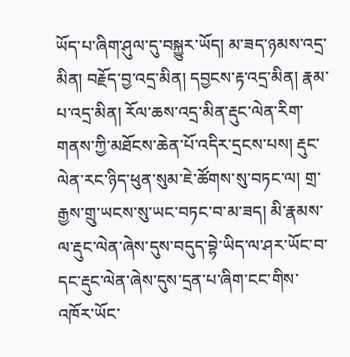ཡོད་པ་ཞིག་ཤུལ་དུ་བསྐྱུར་ཡོད། མ་ཟད་ཉམས་འདྲ་མིན། བརྗོད་བྱ་འདྲ་མིན། དབྱངས་རྟ་འདྲ་མིན། རྣམ་པ་འདྲ་མིན། རོལ་ཆས་འདྲ་མིན་རྡུང་ལེན་རིག་གནས་ཀྱི་མཐོངས་ཆེན་པོ་འདིར་དྲངས་པས། རྡུང་ལེན་རང་ཉིད་ཕུན་སུམ་ཇེ་ཚོགས་སུ་བཏང་ལ། གྲ་རྒྱས་གྲུ་ཡངས་སུ་ཡང་བཏང་བ་མ་ཟད། མི་རྣམས་ལ་རྡུང་ལེན་ཞེས་དུས་བདུད་བྷེ་ཡིད་ལ་ཤར་ཡོང་བ་དང་རྡུང་ལེན་ཞེས་དུས་དྲན་པ་ཞིག་ངང་གིས་འཁོར་ཡོང་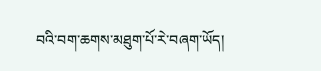བའི་བག་ཆགས་མཐུག་པོ་རེ་བཞག་ཡོད།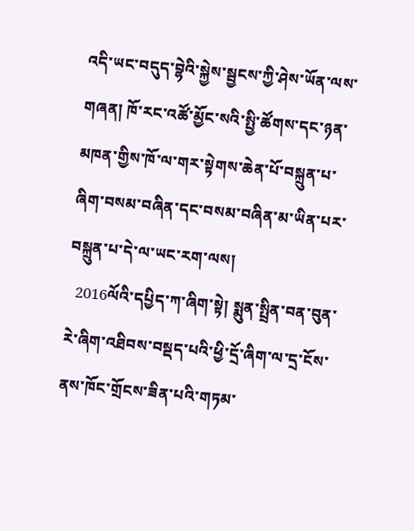འདི་ཡང་བདུད་བྷེའི་སྐྱེས་སྦྱངས་ཀྱི་ཤེས་ཡོན་ལས་གཞན། ཁོ་རང་འཚོ་མྱོང་སའི་སྤྱི་ཚོགས་དང་ཉན་མཁན་གྱིས་ཁོ་ལ་གར་སྟེགས་ཆེན་པོ་བསྐྲུན་པ་ཞིག་བསམ་བཞིན་དང་བསམ་བཞིན་མ་ཡིན་པར་བསྐྲུན་པ་དེ་ལ་ཡང་རག་ལས།
  2016ལོའི་དཔྱིད་ཀ་ཞིག་སྟེ། སྨུན་སྤྲིན་བན་བུན་རེ་ཞིག་འཐིབས་བསྡད་པའི་ཕྱི་དྲོ་ཞིག་ལ་དྲ་ངོས་ནས་ཁོང་གྲོངས་ཟིན་པའི་གཏམ་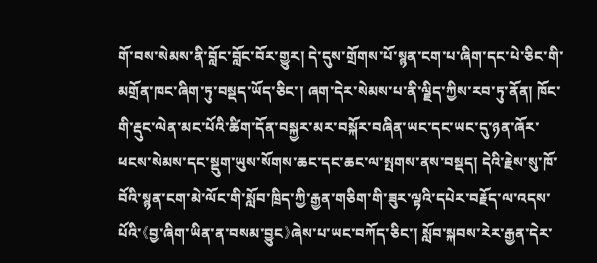གོ་བས་སེམས་ནི་བློང་བློང་བོར་གྱུར། དེ་དུས་གྲོགས་པོ་སྙན་ངག་པ་ཞིག་དང་པེ་ཅིང་གི་མགྲོན་ཁང་ཞིག་ཏུ་བསྡད་ཡོད་ཅིང་། ཞག་དེར་སེམས་པ་ནི་ལྗིད་ཀྱིས་རབ་ཏུ་ནོན། ཁོང་གི་རྡུང་ལེན་མང་པོའི་ཚིག་དོན་བསྐྱར་མར་བསྐོར་བཞིན་ཡང་དང་ཡང་དུ་ཉན་ཞོར་ཕངས་སེམས་དང་སྡུག་ཡུས་སོགས་ཆང་དང་ཆང་ལ་སྤགས་ནས་བསྡད། དེའི་རྗེས་སུ་ཁོ་བོའི་སྙན་ངག་མེ་ལོང་གི་སློབ་ཁྲིད་ཀྱི་རྒྱན་གཅིག་གི་ཟུར་ལྟའི་དཔེར་བརྗོད་ལ་འདས་པོའི་《བྱ་ཞིག་ཡིན་ན་བསམ་བྱུང》ཞེས་པ་ཡང་བཀོད་ཅིང་། སློབ་སྐབས་རེར་རྒྱན་དེར་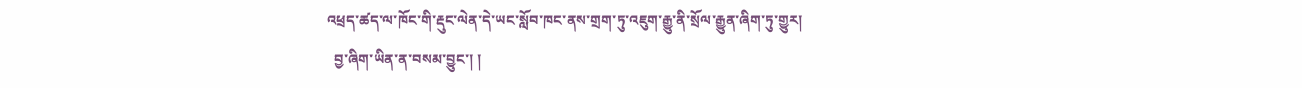འཕྲད་ཚད་ལ་ཁོང་གི་རྡུང་ལེན་དེ་ཡང་སློབ་ཁང་ནས་གྲག་ཏུ་འཇུག་རྒྱུ་ནི་སྲོལ་རྒྱུན་ཞིག་ཏུ་གྱུར།
  བྱ་ཞིག་ཡིན་ན་བསམ་བྱུང་། །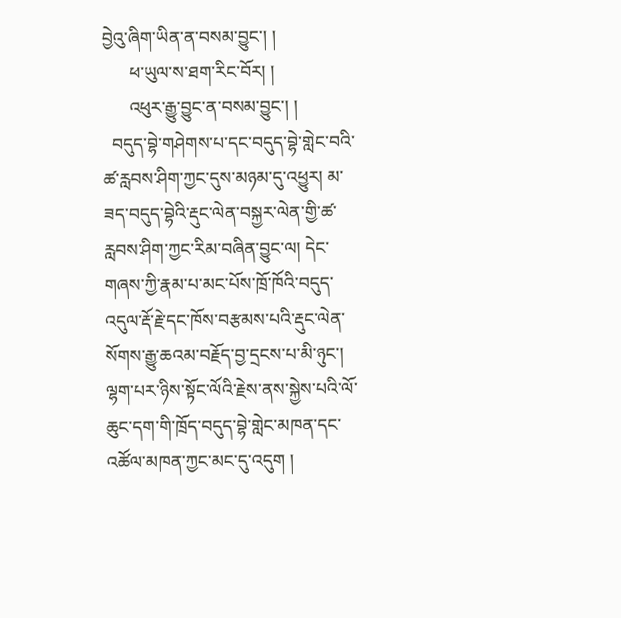བྱེའུ་ཞིག་ཡིན་ན་བསམ་བྱུང་། །
      ཕ་ཡུལ་ས་ཐག་རིང་བོར། །
      འཕུར་རྒྱུ་བྱུང་ན་བསམ་བྱུང་། །
  བདུད་བྷེ་གཤེགས་པ་དང་བདུད་བྷེ་གླེང་བའི་ཚ་རླབས་ཤིག་ཀྱང་དུས་མཉམ་དུ་འཕྱུར། མ་ཟད་བདུད་བྷེའི་རྡུང་ལེན་བསྐྱར་ལེན་གྱི་ཚ་རླབས་ཤིག་ཀྱང་རིམ་བཞིན་བྱུང་ལ། དེང་གཞས་ཀྱི་རྣམ་པ་མང་པོས་ཁྲོ་ཁོའི་བདུད་འདུལ་རྡོ་རྗེ་དང་ཁོས་བརྩམས་པའི་རྡུང་ལེན་སོགས་རྒྱུ་ཆའམ་བརྗོད་བྱ་དྲངས་པ་མི་ཉུང་། ལྷག་པར་ཉིས་སྟོང་ལོའི་རྗེས་ནས་སྐྱེས་པའི་ལོ་ཆུང་དག་གི་ཁྲོད་བདུད་བྷེ་གླེང་མཁན་དང་འཚོལ་མཁན་ཀྱང་མང་དུ་འདུག །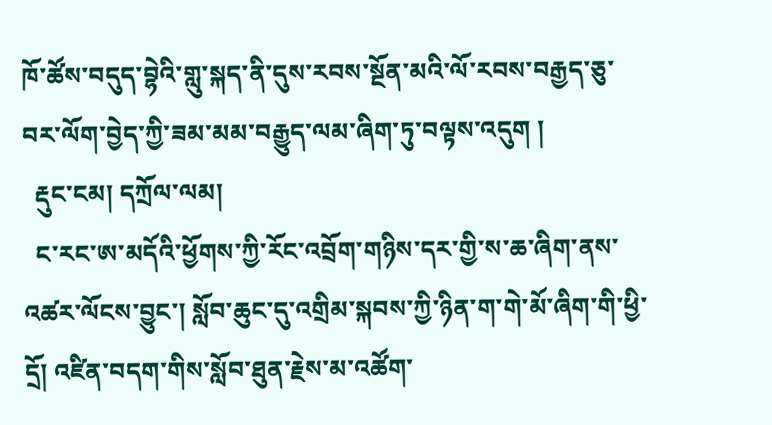ཁོ་ཚོས་བདུད་བྷེའི་གླུ་སྐད་ནི་དུས་རབས་སྔོན་མའི་ལོ་རབས་བརྒྱད་ཅུ་བར་ལོག་བྱེད་ཀྱི་ཟམ་མམ་བརྒྱུད་ལམ་ཞིག་ཏུ་བལྟས་འདུག །
  རྡུང་ངམ། དཀྲོལ་ལམ།
  ང་རང་ཨ་མདོའི་ཕྱོགས་ཀྱི་རོང་འབྲོག་གཉིས་དར་གྱི་ས་ཆ་ཞིག་ནས་འཚར་ལོངས་བྱུང་། སློབ་ཆུང་དུ་འགྲིམ་སྐབས་ཀྱི་ཉིན་ག་གེ་མོ་ཞིག་གི་ཕྱི་དྲོ། འཛིན་བདག་གིས་སློབ་ཐུན་རྗེས་མ་འཚོག་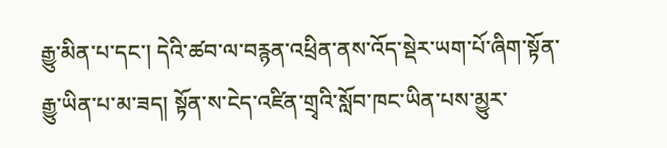རྒྱུ་མིན་པ་དང་། དེའི་ཚབ་ལ་བརྙན་འཕྲིན་ནས་འོད་སྡེར་ཡག་པོ་ཞིག་སྟོན་རྒྱུ་ཡིན་པ་མ་ཟད། སྟོན་ས་ངེད་འཛིན་གྲྭའི་སློབ་ཁང་ཡིན་པས་མྱུར་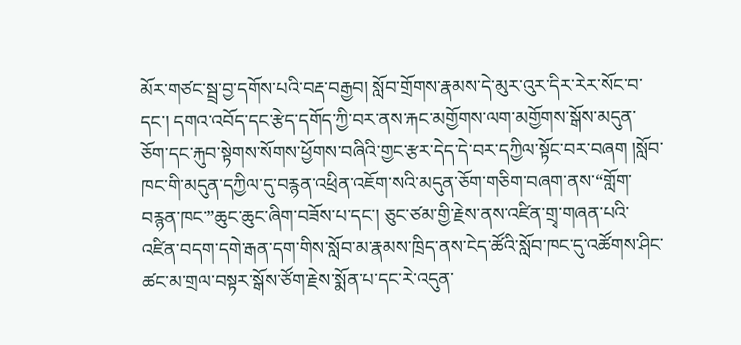མོར་གཙང་སྦྲ་བྱ་དགོས་པའི་བརྡ་བརྒྱབ། སློབ་གྲོགས་རྣམས་དེ་མུར་འུར་དིར་རེར་སོང་བ་དང་། དགའ་འབོད་དང་རྩེད་དགོད་ཀྱི་བར་ནས་རྐང་མགྱོགས་ལག་མགྱོགས་སྒོས་མདུན་ཅོག་དང་རྐུབ་སྟེགས་སོགས་ཕྱོགས་བཞིའི་གྱང་རྩར་དེད་དེ་བར་དཀྱིལ་སྟོང་བར་བཞག །སློབ་ཁང་གི་མདུན་དཀྱིལ་དུ་བརྙན་འཕྲིན་འཇོག་སའི་མདུན་ཅོག་གཅིག་བཞག་ནས་“གློག་བརྙན་ཁང་”ཆུང་ཆུང་ཞིག་བཟོས་པ་དང་། ཅུང་ཙམ་གྱི་རྗེས་ནས་འཛིན་གྲྭ་གཞན་པའི་འཛིན་བདག་དགེ་རྒན་དག་གིས་སློབ་མ་རྣམས་ཁྲིད་ནས་ངེད་ཚོའི་སློབ་ཁང་དུ་འཚོགས་ཤིང་ཚང་མ་གྲལ་བསྟར་སྒོས་ཙོག་རྗེས་སྨོན་པ་དང་རེ་འདུན་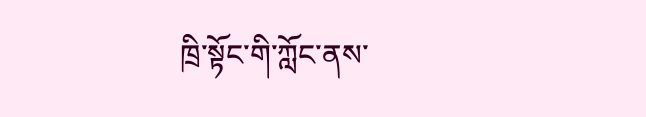ཁྲི་སྟོང་གི་ཀློང་ནས་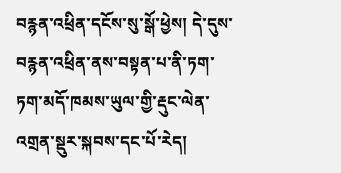བརྙན་འཕྲིན་དངོས་སུ་སྒོ་ཕྱེས། དེ་དུས་བརྙན་འཕྲིན་ནས་བསྟན་པ་ནི་ཏག་ཏག་མདོ་ཁམས་ཡུལ་གྱི་རྡུང་ལེན་འགྲན་སྡུར་སྐབས་དང་པོ་རེད།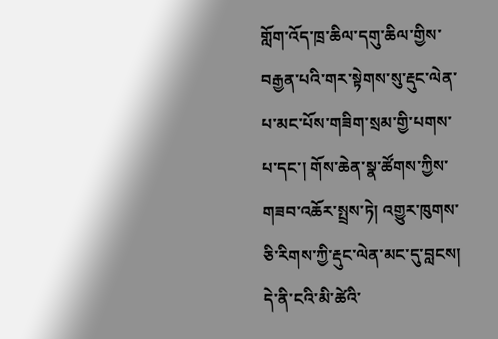གློག་འོད་ཁྲ་ཆིལ་དགུ་ཆིལ་གྱིས་བརྒྱན་པའི་གར་སྟེགས་སུ་རྡུང་ལེན་པ་མང་པོས་གཟིག་སྲམ་གྱི་པགས་པ་དང་། གོས་ཆེན་སྣ་ཚོགས་ཀྱིས་གཟབ་འཆོར་སྤྲས་ཏེ། འགྱུར་ཁུགས་ཅི་རིགས་ཀྱི་རྡུང་ལེན་མང་དུ་བླངས། དེ་ནི་ངའི་མི་ཚེའི་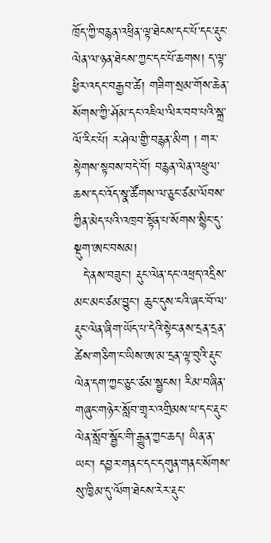ཁྲོད་ཀྱི་བརྙན་འཕྲིན་ལྟ་ཐེངས་དང་པོ་དང་རྡུང་ལེན་ལ་ཉན་ཐེངས་ཀྱང་དང་པོ་ཆགས། ད་ལྟ་ཕྱིར་འདང་བརྒྱབ་ཚེ། གཟིག་སྲམ་གོས་ཆེན་སོགས་ཀྱི་ཤོམ་དང་འཇིལ་ལིར་བབ་པའི་སྐྲ་ལོ་རིང་པོ། ར་ཤེལ་གྱི་བརྙན་མིག ། གར་སྟེགས་སྟབས་བདེ་བོ། བརྙན་ལེན་འཕྲུལ་ཆས་དང་འོད་སྣ་ཚོགས་ལ་ཅུང་ཙམ་ལོབས་ཀྱིན་མེད་པའི་འཁྲབ་སྟོན་པ་སོགས་སྙིང་དུ་སྡུག་ཨང་བསམ།
  དེ་ནས་བཟུང་། རྡུང་ལེན་དང་འཕྲད་འདྲིས་མང་མང་ཙམ་བྱུང་། ཆུང་དུས་ངའི་ཞང་བོ་ལ་རྡུང་ལེན་ཞིག་ཡོད་པ་དེའི་སྟེང་ནས་དྲན་དྲན་ཚེས་གཅིག་ང་ཡིས་ཨ་མ་དྲན་ལྟ་བུའི་རྡུང་ལེན་དག་ཀྱང་ཅུང་ཙམ་སྦྱངས། རིམ་བཞིན་གཞུང་གཉེར་སློབ་གྲྭར་འགྲིམས་པ་དང་རྡུང་ལེན་སློབ་སྦྱོང་གི་རྒྱུན་ཀྱང་ཆད། ཡིན་ན་ཡང་། དབྱར་གནང་དང་དགུན་གནང་སོགས་སུ་ཁྱིམ་དུ་ལོག་ཐེངས་རེར་རྡུང་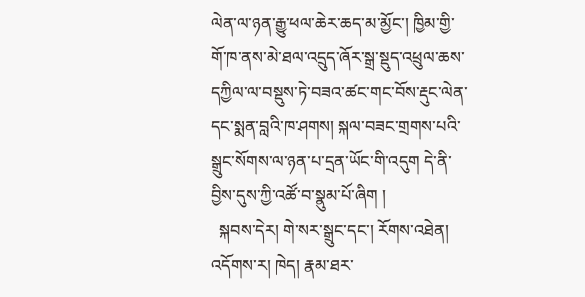ལེན་ལ་ཉན་རྒྱུ་ཕལ་ཆེར་ཆད་མ་མྱོང་། ཁྱིམ་གྱི་གོ་ཁ་ནས་མེ་ཐལ་འདྲུད་ཞོར་སྒྲ་སྡུད་འཕྲུལ་ཆས་དཀྱིལ་ལ་བསྡུས་ཏེ་བཟའ་ཚང་གང་བོས་རྡུང་ལེན་དང་སྨན་བླའི་ཁ་ཤགས། སྐལ་བཟང་གྲགས་པའི་སྒྲུང་སོགས་ལ་ཉན་པ་དྲན་ཡོང་གི་འདུག དེ་ནི་བྱིས་དུས་ཀྱི་འཚོ་བ་སྣུམ་པོ་ཞིག །
  སྐབས་དེར། གེ་སར་སྒྲུང་དང་། རོགས་འཐེན། འདོགས་ར། ཁེད། རྣམ་ཐར་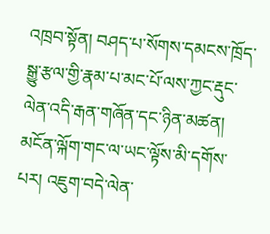འཁྲབ་སྟོན། བཤད་པ་སོགས་དམངས་ཁྲོད་སྒྱུ་རྩལ་གྱི་རྣམ་པ་མང་པོ་ལས་ཀྱང་རྡུང་ལེན་འདི་རྒན་གཞོན་དང་ཉིན་མཚན། མངོན་ལྐོག་གང་ལ་ཡང་ལྟོས་མི་དགོས་པར། འཇུག་བདེ་ལེན་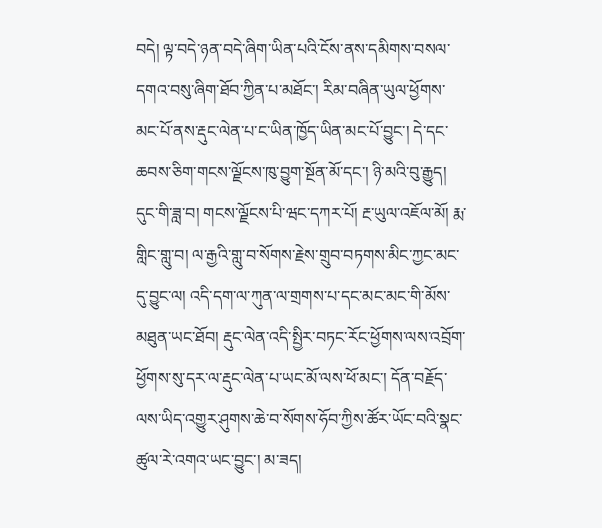བདེ། ལྟ་བདེ་ཉན་བདེ་ཞིག་ཡིན་པའི་ངོས་ནས་དམིགས་བསལ་དགའ་བསུ་ཞིག་ཐོབ་ཀྱིན་པ་མཐོང་། རིམ་བཞིན་ཡུལ་ཕྱོགས་མང་པོ་ནས་རྡུང་ལེན་པ་ང་ཡིན་ཁྱོད་ཡིན་མང་པོ་བྱུང་། དེ་དང་ཆབས་ཅིག་གངས་ལྗོངས་ཁུ་བྱུག་སྔོན་མོ་དང་། ཉི་མའི་བུ་རྒྱུད། དུང་གི་ཟླ་བ། གངས་ལྗོངས་པི་ཝང་དཀར་པོ། རྔ་ཡུལ་འཇོལ་མོ། རྨ་གླིང་གླུ་བ། ལ་རྒྱའི་གླུ་བ་སོགས་རྗེས་གྲུབ་བཏགས་མིང་ཀྱང་མང་དུ་བྱུང་ལ། འདི་དག་ལ་ཀུན་ལ་གྲགས་པ་དང་མང་མང་གི་མོས་མཐུན་ཡང་ཐོབ། རྡུང་ལེན་འདི་སྤྱིར་བཏང་རོང་ཕྱོགས་ལས་འབྲོག་ཕྱོགས་སུ་དར་ལ་རྡུང་ལེན་པ་ཡང་མོ་ལས་ཕོ་མང་། དོན་བརྗོད་ལས་ཡིད་འགྱུར་ཤུགས་ཆེ་བ་སོགས་ཧོབ་ཀྱིས་ཚོར་ཡོང་བའི་སྣང་ཚུལ་རེ་འགའ་ཡང་བྱུང་། མ་ཟད།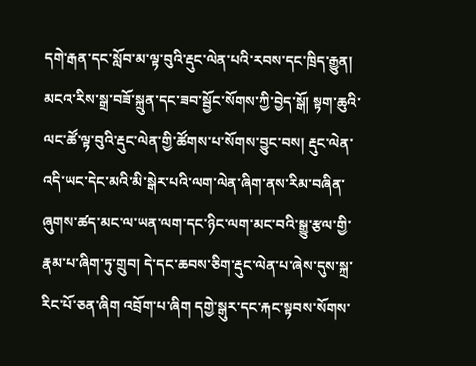དགེ་རྒན་དང་སློབ་མ་ལྟ་བུའི་རྡུང་ལེན་པའི་རབས་དང་ཁྲིད་རྒྱུན། མངའ་རིས་སྒྲ་བཟོ་སྐྲུན་དང་ཟབ་སྦྱོང་སོགས་ཀྱི་བྱེད་སྒོ། སྟག་ཆུའི་ལང་ཚོ་ལྟ་བུའི་རྡུང་ལེན་གྱི་ཚོགས་པ་སོགས་བྱུང་བས། རྡུང་ལེན་འདི་ཡང་དེང་མའི་མི་སྒེར་པའི་ལག་ལེན་ཞིག་ནས་རིམ་བཞིན་ཞུགས་ཚད་མང་ལ་ཡན་ལག་དང་ཉིང་ལག་མང་བའི་སྒྱུ་རྩལ་གྱི་རྣམ་པ་ཞིག་ཏུ་གྲུབ། དེ་དང་ཆབས་ཅིག་རྡུང་ལེན་པ་ཞེས་དུས་སྐྲ་རིང་པོ་ཅན་ཞིག འབྲོག་པ་ཞིག དགྱེ་སྒུར་དང་རྐང་སྟབས་སོགས་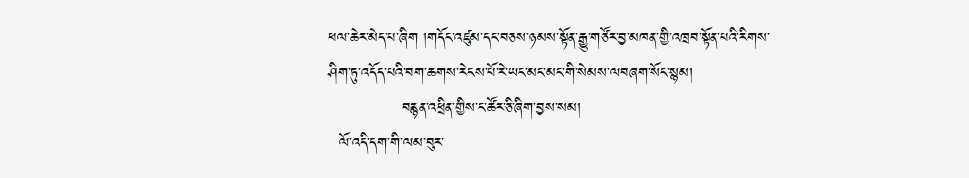ཕལ་ཆེར་མེད་པ་ཞིག །གདོང་འཛུམ་དང་བཅས་ཉམས་སྟོན་རྒྱུ་གཙོར་བྱ་མཁན་གྱི་འཁྲབ་སྟོན་པའི་རིགས་ཤིག་ཏུ་འདོད་པའི་བག་ཆགས་རེངས་པོ་རེ་ཡང་མང་མང་གི་སེམས་ལབཞག་སོང་སྙམ།
              བརྙན་འཕྲིན་གྱིས་ང་ཚོར་ཅི་ཞིག་བྱས་སམ།
  ལོ་འདི་དག་གི་ལམ་བུར་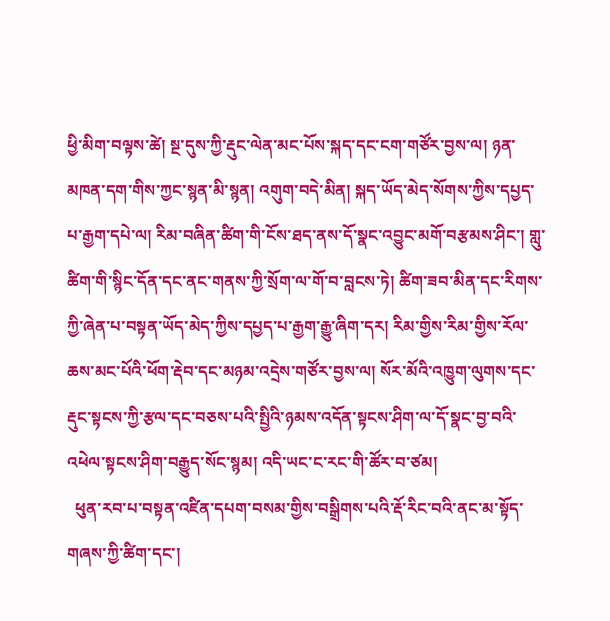ཕྱི་མིག་བལྟས་ཚེ། སྔ་དུས་ཀྱི་རྡུང་ལེན་མང་པོས་སྐད་དང་ངག་གཙོར་བྱས་ལ། ཉན་མཁན་དག་གིས་ཀྱང་སྙན་མི་སྙན། འགུག་བདེ་མིན། སྐད་ཡོད་མེད་སོགས་ཀྱིས་དཔྱད་པ་རྒྱག་དཔེ་ལ། རིམ་བཞིན་ཚིག་གི་ངོས་ཐད་ནས་དོ་སྣང་འབྱུང་མགོ་བརྩམས་ཤིང་། གླུ་ཚིག་གི་སྙིང་དོན་དང་ནང་གནས་ཀྱི་སྲོག་ལ་གོ་བ་བླངས་ཏེ། ཚིག་ཟབ་མིན་དང་རིགས་ཀྱི་ཞེན་པ་བསྟན་ཡོད་མེད་ཀྱིས་དཔྱད་པ་རྒྱག་རྒྱུ་ཞིག་དར། རིམ་གྱིས་རིམ་གྱིས་རོལ་ཆས་མང་པོའི་ཕོག་རྡེབ་དང་མཉམ་འདྲེས་གཙོར་བྱས་ལ། སོར་མོའི་འཁྱུག་ལུགས་དང་རྡུང་སྟངས་ཀྱི་རྩལ་དང་བཅས་པའི་སྤྱིའི་ཉམས་འདོན་སྟངས་ཤིག་ལ་དོ་སྣང་བྱ་བའི་འཕེལ་སྟངས་ཤིག་བརྒྱུད་སོང་སྙམ། འདི་ཡང་ང་རང་གི་ཚོར་བ་ཙམ།
  ཕུན་རབ་པ་བསྟན་འཛིན་དཔག་བསམ་གྱིས་བསྒྲིགས་པའི་རྡོ་རིང་བའི་ནང་མ་སྟོད་གཞས་ཀྱི་ཚིག་དང་།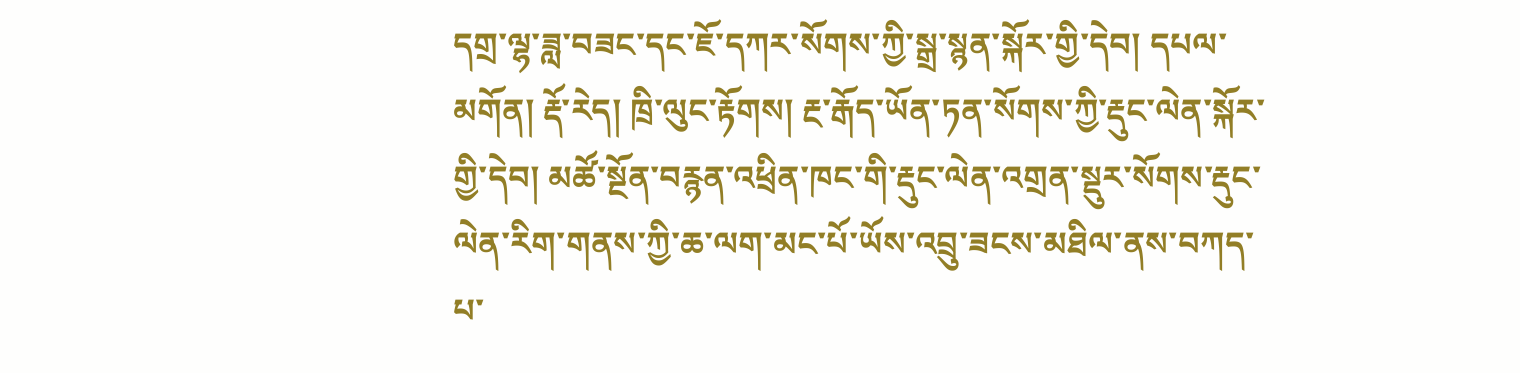དགྲ་ལྷ་ཟླ་བཟང་དང་ཇོ་དཀར་སོགས་ཀྱི་སྒྲ་སྙན་སྐོར་གྱི་དེབ། དཔལ་མགོན། རྡོ་རེད། ཁྲི་ལུང་རྟོགས། རྔ་རྒོད་ཡོན་ཏན་སོགས་ཀྱི་རྡུང་ལེན་སྐོར་གྱི་དེབ། མཚོ་སྔོན་བརྙན་འཕྲིན་ཁང་གི་རྡུང་ལེན་འགྲན་སྡུར་སོགས་རྡུང་ལེན་རིག་གནས་ཀྱི་ཆ་ལག་མང་པོ་ཡོས་འབྲུ་ཟངས་མཐིལ་ནས་བཀད་པ་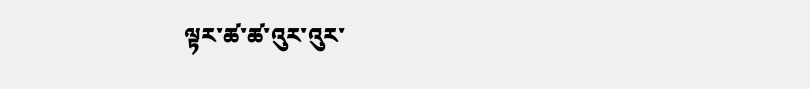ལྟར་ཚ་ཚ་འུར་འུར་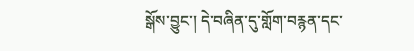སྒོས་བྱུང་། དེ་བཞིན་དུ་གློག་བརྙན་དང་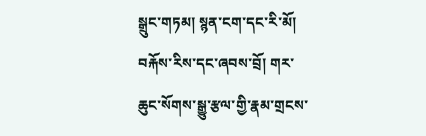སྒྲུང་གཏམ། སྙན་ངག་དང་རི་མོ། བརྐོས་རིས་དང་ཞབས་བྲོ། གར་ཆུང་སོགས་སྒྱུ་རྩལ་གྱི་རྣམ་གྲངས་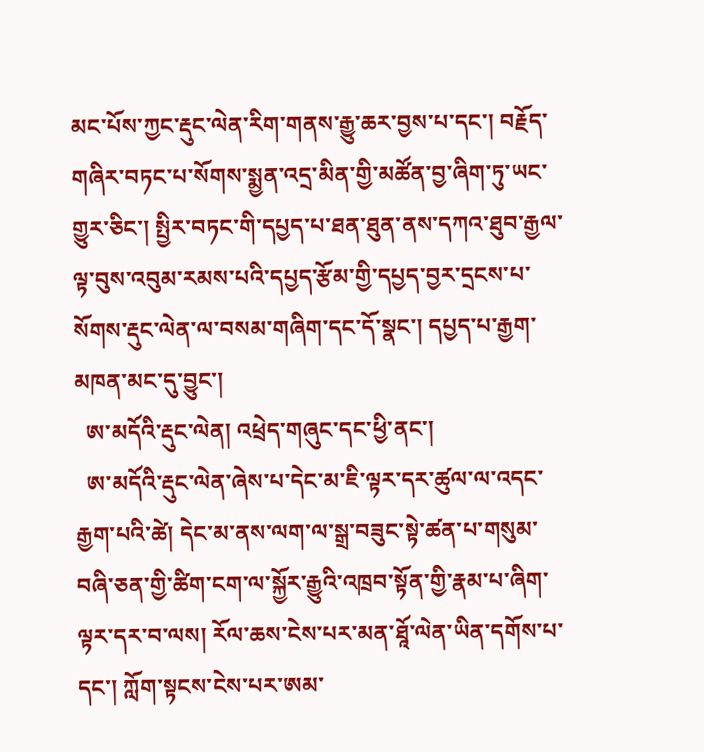མང་པོས་ཀྱང་རྡུང་ལེན་རིག་གནས་རྒྱུ་ཆར་བྱས་པ་དང་། བརྗོད་གཞིར་བཏང་པ་སོགས་སྨྱན་འདྲ་མིན་གྱི་མཚོན་བྱ་ཞིག་ཏུ་ཡང་གྱུར་ཅིང་། སྤྱིར་བཏང་གི་དཔྱད་པ་ཐན་ཐུན་ནས་དཀའ་ཐུབ་རྒྱལ་ལྟ་བུས་འབུམ་རམས་པའི་དཔྱད་རྩོམ་གྱི་དཔྱད་བྱར་དྲངས་པ་སོགས་རྡུང་ལེན་ལ་བསམ་གཞིག་དང་དོ་སྣང་། དཔྱད་པ་རྒྱག་མཁན་མང་དུ་བྱུང་།
  ཨ་མདོའི་རྡུང་ལེན། འཕྲེད་གཞུང་དང་ཕྱི་ནང་།
  ཨ་མདོའི་རྡུང་ལེན་ཞེས་པ་དེང་མ་ཇི་ལྟར་དར་ཚུལ་ལ་འདང་རྒྱག་པའི་ཚེ། དེང་མ་ནས་ལག་ལ་སྒྲ་བཟུང་སྟེ་ཚན་པ་གསུམ་བཞི་ཅན་གྱི་ཚིག་ངག་ལ་སྐྱོར་རྒྱུའི་འཁྲབ་སྟོན་གྱི་རྣམ་པ་ཞིག་ལྟར་དར་བ་ལས། རོལ་ཆས་ངེས་པར་མན་ཐཱོ་ལེན་ཡིན་དགོས་པ་དང་། ཀློག་སྟངས་ངེས་པར་ཨམ་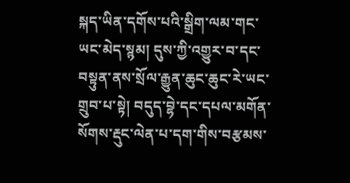སྐད་ཡིན་དགོས་པའི་སྒྲིག་ལམ་གང་ཡང་མེད་སྙམ། དུས་ཀྱི་འགྱུར་བ་དང་བསྟུན་ནས་སྲོལ་རྒྱུན་ཆུང་ཆུང་རེ་ཡང་གྲུབ་པ་སྟེ། བདུད་བྷེ་དང་དཔལ་མགོན་སོགས་རྡུང་ལེན་པ་དག་གིས་བརྩམས་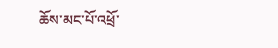ཆོས་མང་པོ་འཕྲོ་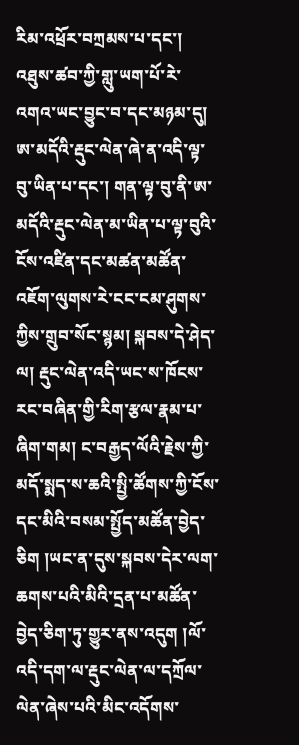རིམ་འཕྲོར་བཀྲམས་པ་དང་། འཐུས་ཚབ་ཀྱི་གླུ་ཡག་པོ་རེ་འགའ་ཡང་བྱུང་བ་དང་མཉམ་དུ། ཨ་མདོའི་རྡུང་ལེན་ཞེ་ན་འདི་ལྟ་བུ་ཡིན་པ་དང་། གན་ལྟ་བུ་ནི་ཨ་མདོའི་རྡུང་ལེན་མ་ཡིན་པ་ལྟ་བུའི་ངོས་འཛིན་དང་མཚན་མཚོན་འཇོག་ལུགས་རེ་ངང་ངམ་ཤུགས་ཀྱིས་གྲུབ་སོང་སྙམ། སྐབས་དེ་ཤེད་ལ། རྡུང་ལེན་འདི་ཡང་ས་ཁོངས་རང་བཞིན་གྱི་རིག་རྩལ་རྣམ་པ་ཞིག་གམ། ང་བརྒྱད་ལོའི་རྗེས་ཀྱི་མདོ་སྨད་ས་ཆའི་སྤྱི་ཚོགས་ཀྱི་ངོས་དང་མིའི་བསམ་སྤྱོད་མཚོན་བྱེད་ཅིག །ཡང་ན་དུས་སྐབས་དེར་ལག་ཆགས་པའི་མིའི་དྲན་པ་མཚོན་བྱེད་ཅིག་ཏུ་གྱུར་ནས་འདུག །ལོ་འདི་དག་ལ་རྡུང་ལེན་ལ་དཀྲོལ་ལེན་ཞེས་པའི་མིང་འདོགས་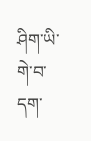ཤིག་ཡི་གེ་བ་དག་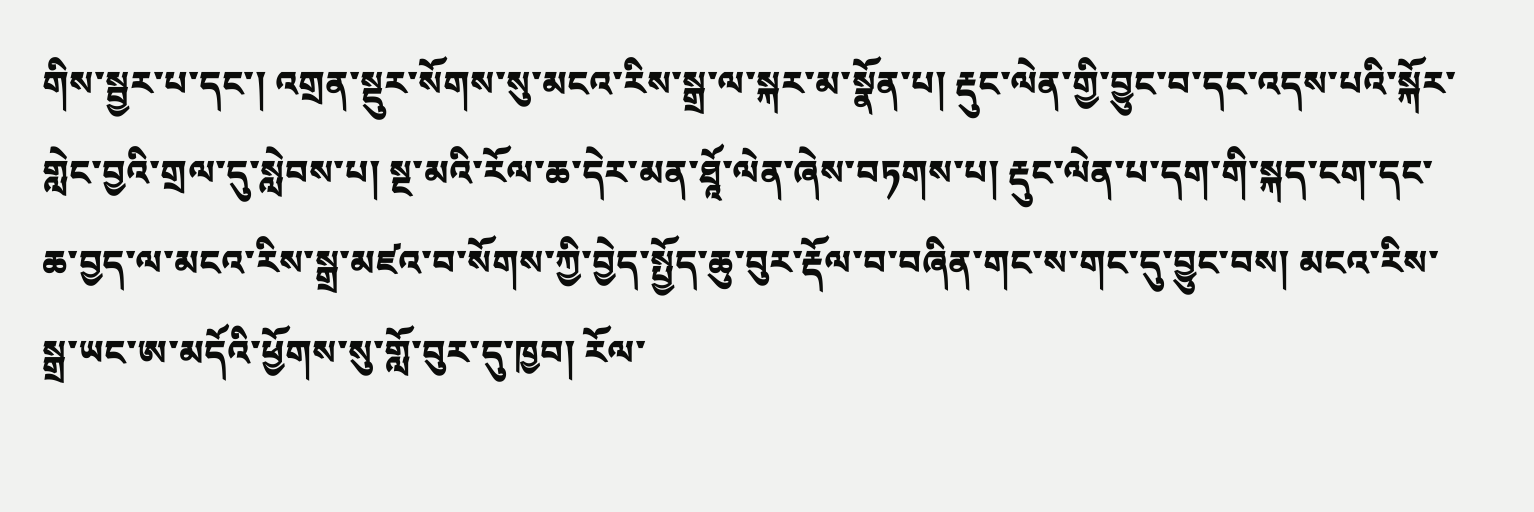གིས་སྦྱར་པ་དང་། འགྲན་སྡུར་སོགས་སུ་མངའ་རིས་སྒྲ་ལ་སྐར་མ་སྣོན་པ། རྡུང་ལེན་གྱི་བྱུང་བ་དང་འདས་པའི་སྐོར་གླེང་བྱའི་གྲལ་དུ་སླེབས་པ། སྔ་མའི་རོལ་ཆ་དེར་མན་ཐཱོ་ལེན་ཞེས་བཏགས་པ། རྡུང་ལེན་པ་དག་གི་སྐད་ངག་དང་ཆ་བྱད་ལ་མངའ་རིས་སྒྲ་མཛའ་བ་སོགས་ཀྱི་བྱེད་སྤྱོད་ཆུ་བུར་རྡོལ་བ་བཞིན་གང་ས་གང་དུ་བྱུང་བས། མངའ་རིས་སྒྲ་ཡང་ཨ་མདོའི་ཕྱོགས་སུ་གློ་བུར་དུ་ཁྱབ། རོལ་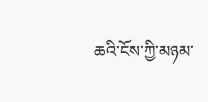ཆའི་ངོས་ཀྱི་མཉམ་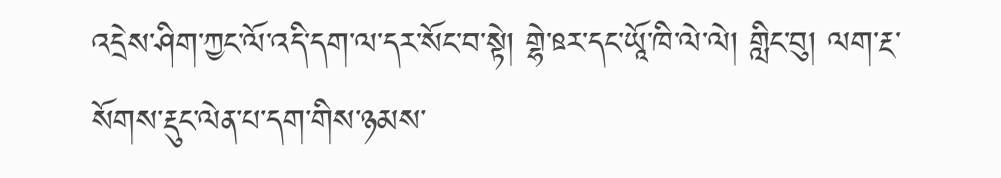འདྲེས་ཤིག་ཀྱང་ལོ་འདི་དག་ལ་དར་སོང་བ་སྟེ། གྷེ་ཋར་དང་ཡཱོ་ཁི་ལེ་ལེ། གླིང་བུ། ལག་རྔ་སོགས་རྡུང་ལེན་པ་དག་གིས་ཉམས་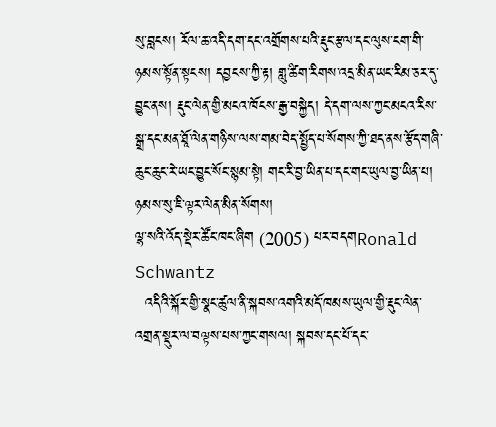སུ་བླངས། རོལ་ཆ་འདི་དག་དང་འགྲོགས་པའི་རྡུང་རྩལ་དང་ལུས་ངག་གི་ཉམས་སྟོན་སྟངས། དབྱངས་ཀྱི་རྟ། གླུ་ཚིག་རིགས་འདྲ་མིན་ཡང་རིམ་ཅར་དུ་བྱུང་ནས། རྡུང་ལེན་གྱི་མངའ་ཁོངས་རྒྱ་བསྐྱེད། དེ་དག་ལས་ཀྱང་མངའ་རིས་སྒྲ་དང་མན་ཐཱོ་ལེན་གཉིས་ལས་གམ་བེད་སྤྱོད་པ་སོགས་ཀྱི་ཐད་ནས་རྩོད་གཞི་ཆུང་ཆུང་རེ་ཡང་བྱུང་སོང་སྙམ་སྟེ། གང་རི་བྱ་ཡིན་པ་དང་གང་ཡུལ་བྱ་ཡིན་པ། ཉམས་སུ་ཇི་ལྟར་ལེན་མིན་སོགས།
ལྷ་སའི་འོད་སྡེར་ཚོང་ཁང་ཞིག (2005) པར་བདགRonald Schwantz
  འདིའི་སྐོར་གྱི་སྣང་ཚུལ་ནི་སྐབས་འགའི་མདོ་ཁམས་ཡུལ་གྱི་རྡུང་ལེན་འགྲན་སྡུར་ལ་བལྟས་པས་ཀྱང་གསལ། སྐབས་དང་པོ་དང་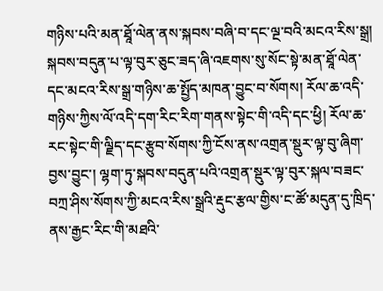གཉིས་པའི་མན་ཐཱོ་ལེན་ནས་སྐབས་བཞི་བ་དང་ལྔ་བའི་མངའ་རིས་སྒྲ། སྐབས་བདུན་པ་ལྟ་བུར་ཅུང་ཟད་ཞི་འཇགས་སུ་སོང་སྟེ་མན་ཐཱོ་ལེན་དང་མངའ་རིས་སྒྲ་གཉིས་ཆ་སྤྱོད་མཁན་བྱུང་བ་སོགས། རོལ་ཆ་འདི་གཉིས་ཀྱིས་ལོ་འདི་དག་རིང་རིག་གནས་སྟེང་གི་འདི་དང་ཕྱི། རོལ་ཆ་རང་སྟེང་གི་ལྗིད་དང་རྩུབ་སོགས་ཀྱི་ངོས་ནས་འགྲན་སྡུར་ལྟ་བུ་ཞིག་བྱས་བྱུང་། ལྷག་ཏུ་སྐབས་བདུན་པའི་འགྲན་སྡུར་ལྟ་བུར་སྐལ་བཟང་བཀྲ་ཤིས་སོགས་ཀྱི་མངའ་རིས་སྒྲའི་རྡུང་རྩལ་གྱིས་ང་ཚོ་མདུན་དུ་ཁྲིད་ནས་རྒྱང་རིང་གི་མཐའི་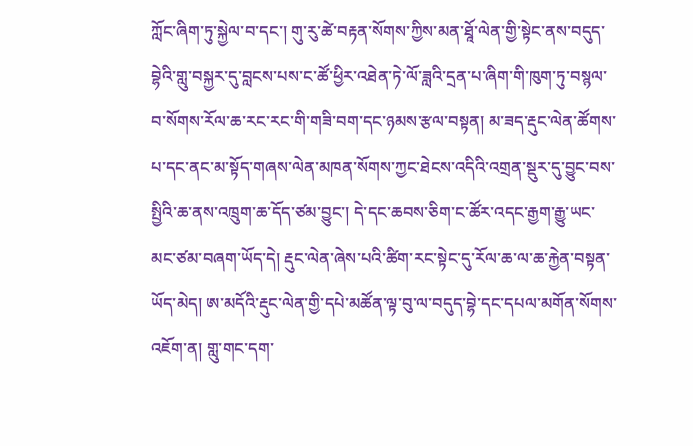ཀློང་ཞིག་ཏུ་སྐྱེལ་བ་དང་། གུ་རུ་ཚེ་བརྟན་སོགས་ཀྱིས་མན་ཐཱོ་ལེན་གྱི་སྟེང་ནས་བདུད་བྷེའི་གླུ་བསྐྱར་དུ་བླངས་པས་ང་ཚོ་ཕྱིར་འཐེན་ཏེ་ལོ་ཟླའི་དྲན་པ་ཞིག་གི་ཁུག་ཏུ་བསྙལ་བ་སོགས་རོལ་ཆ་རང་རང་གི་གཟི་བག་དང་ཉམས་རྩལ་བསྟན། མ་ཟད་རྡུང་ལེན་ཚོགས་པ་དང་ནང་མ་སྟོད་གཞས་ལེན་མཁན་སོགས་ཀྱང་ཐེངས་འདིའི་འགྲན་སྡུར་དུ་བྱུང་བས་སྤྱིའི་ཆ་ནས་འཁྲུག་ཆ་དོད་ཙམ་བྱུང་། དེ་དང་ཆབས་ཅིག་ང་ཚོར་འདང་རྒྱག་རྒྱུ་ཡང་མང་ཙམ་བཞག་ཡོད་དེ། རྡུང་ལེན་ཞེས་པའི་ཚིག་རང་སྟེང་དུ་རོལ་ཆ་ལ་ཆ་རྐྱེན་བསྟན་ཡོད་མེད། ཨ་མདོའི་རྡུང་ལེན་གྱི་དཔེ་མཚོན་ལྟ་བུ་ལ་བདུད་བྷེ་དང་དཔལ་མགོན་སོགས་འཇོག་ན། གླུ་གང་དག་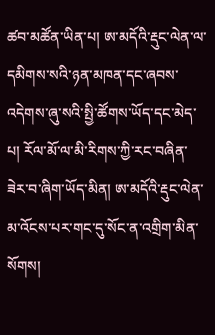ཚབ་མཚོན་ཡིན་པ། ཨ་མདོའི་རྡུང་ལེན་ལ་དམིགས་སའི་ཉན་མཁན་དང་ཞབས་འདེགས་ཞུ་སའི་སྤྱི་ཚོགས་ཡོད་དང་མེད་པ། རོལ་མོ་ལ་མི་རིགས་ཀྱི་རང་བཞིན་ཟེར་བ་ཞིག་ཡོད་མིན། ཨ་མདོའི་རྡུང་ལེན་མ་འོངས་པར་གང་དུ་སོང་ན་འགྲིག་མིན་སོགས།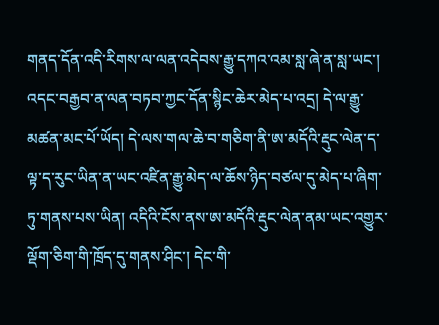གནད་དོན་འདི་རིགས་ལ་ལན་འདེབས་རྒྱུ་དཀའ་འམ་སླ་ཞེ་ན་སླ་ཡང་། འདང་བརྒྱབ་ན་ལན་བཏབ་ཀྱང་དོན་སྙིང་ཆེར་མེད་པ་འདྲ། དེ་ལ་རྒྱུ་མཚན་མང་པོ་ཡོད། དེ་ལས་གལ་ཆེ་བ་གཅིག་ནི་ཨ་མདོའི་རྡུང་ལེན་ད་ལྟ་ད་རུང་ཡིན་ན་ཡང་འཛིན་རྒྱུ་མེད་ལ་ཆོས་ཉིད་བཙལ་དུ་མེད་པ་ཞིག་ཏུ་གནས་པས་ཡིན། འདིའི་ངོས་ནས་ཨ་མདོའི་རྡུང་ལེན་ནམ་ཡང་འགྱུར་ལྡོག་ཅིག་གི་ཁྲོད་དུ་གནས་ཤིང་། དེང་གི་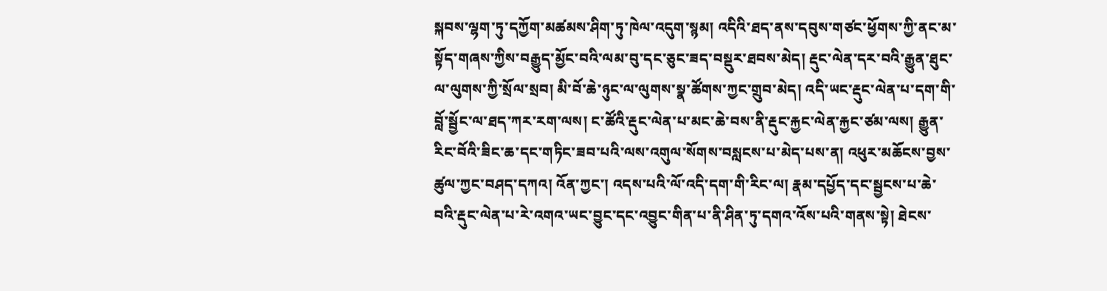སྐབས་ལྷག་ཏུ་དཀྱོག་མཚམས་ཤིག་ཏུ་ཁེལ་འདུག་སྙམ། འདིའི་ཐད་ནས་དབུས་གཙང་ཕྱོགས་ཀྱི་ནང་མ་སྟོད་གཞས་ཀྱིས་བརྒྱུད་མྱོང་བའི་ལམ་བུ་དང་ཅུང་ཟད་བསྡུར་ཐབས་མེད། རྡུང་ལེན་དར་བའི་རྒྱུན་ཐུང་ལ་ལུགས་ཀྱི་སྲོལ་སྲབ། མི་བོ་ཆེ་ཉུང་ལ་ལུགས་སྣ་ཚོགས་ཀྱང་གྲུབ་མེད། འདི་ཡང་རྡུང་ལེན་པ་དག་གི་བློ་སྦྱོང་ལ་ཐད་ཀར་རག་ལས། ང་ཚོའི་རྡུང་ལེན་པ་མང་ཆེ་བས་ནི་རྡུང་རྐྱང་ལེན་རྐྱང་ཙམ་ལས། རྒྱུན་རིང་བོའི་ཟིང་ཆ་དང་གཏིང་ཟབ་པའི་ལས་འགུལ་སོགས་བསླངས་པ་མེད་པས་ན། འཕུར་མཆོངས་བྱས་ཚུལ་ཀྱང་བཤད་དཀའ། འོན་ཀྱང་། འདས་པའི་ལོ་འདི་དག་གི་རིང་ལ། རྣམ་དཔྱོད་དང་སྦྱངས་པ་ཆེ་བའི་རྡུང་ལེན་པ་རེ་འགའ་ཡང་བྱུང་དང་འབྱུང་གིན་པ་ནི་ཤིན་ཏུ་དགའ་འོས་པའི་གནས་སྟེ། ཐེངས་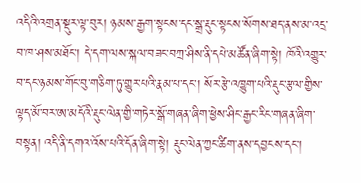འདིའི་འགྲན་སྡུར་ལྟ་བུར། ཉམས་རྒྱག་སྟངས་དང་སྒྲ་རྡུང་སྟངས་སོགས་ཐད་ནས་མ་འདྲ་བ་ཁ་ཤས་མཐོང་། དེ་དག་ལས་སྐལ་བཟང་བཀྲ་ཤིས་ནི་དཔེ་མཚོན་ཞིག་སྟེ། ཁོའི་འགྱུར་བ་དང་ཉམས་གོང་བུ་གཅིག་ཏུ་གྱུར་པའི་རྣམ་པ་དང་། སོར་རྩེ་འཁྱུག་པའི་རྡུང་རྩལ་གྱིས་ལྟད་མོ་བར་ཨ་མདོའི་རྡུང་ལེན་གྱི་གཏེར་སྒོ་གཞན་ཞིག་ཕྱེས་ཤིང་རྒྱང་རིང་གཞན་ཞིག་བསྟན། འདི་ནི་དགའ་འོས་པའི་དོན་ཞིག་སྟེ། རྡུང་ལེན་ཀྱང་ཚིག་ནས་དབྱངས་དང་།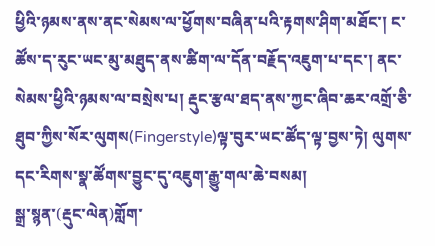ཕྱིའི་ཉམས་ནས་ནང་སེམས་ལ་ཕྱོགས་བཞིན་པའི་རྟགས་ཤིག་མཐོང་། ང་ཚོས་ད་རུང་ཡང་མུ་མཐུད་ནས་ཚིག་ལ་དོན་བརྗོད་འཇུག་པ་དང་། ནང་སེམས་ཕྱིའི་ཉམས་ལ་བསྲེས་པ། རྡུང་རྩལ་ཐད་ནས་ཀྱང་ཞིབ་ཆར་འགྲོ་ཅི་ཐུབ་ཀྱིས་སོར་ལུགས(Fingerstyle)ལྟ་བུར་ཡང་ཚོད་ལྟ་བྱས་ཏེ། ལུགས་དང་རིགས་སྣ་ཚོགས་བྱུང་དུ་འཇུག་རྒྱུ་གལ་ཆེ་བསམ།
སྒྲ་སྙན་(རྡུང་ལེན)གློག་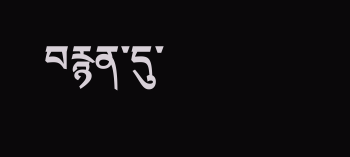བརྙན་དུ་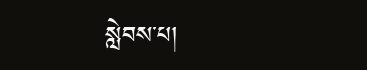སླེབས་པ།